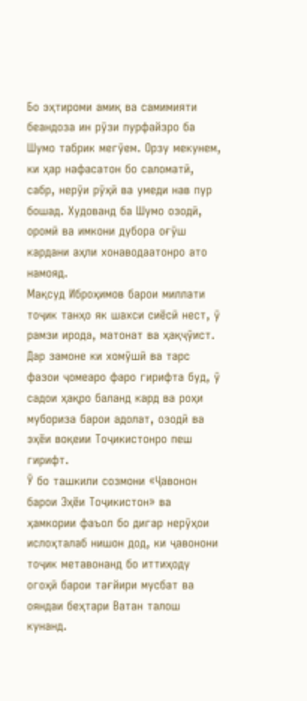Бо эҳтироми амиқ ва самимияти беандоза ин рӯзи пурфайзро ба Шумо табрик мегӯем. Орзу мекунем, ки ҳар нафасатон бо саломатӣ, сабр, нерӯи рӯҳӣ ва умеди нав пур бошад. Худованд ба Шумо озодӣ, оромӣ ва имкони дубора оғӯш кардани аҳли хонаводаатонро ато намояд.
Мақсуд Иброҳимов барои миллати тоҷик танҳо як шахси сиёсӣ нест, ӯ рамзи ирода, матонат ва ҳақҷӯист. Дар замоне ки хомӯшӣ ва тарс фазои ҷомеаро фаро гирифта буд, ӯ садои ҳақро баланд кард ва роҳи мубориза барои адолат, озодӣ ва эҳёи воқеии Тоҷикистонро пеш гирифт.
Ӯ бо ташкили созмони «Ҷавонон барои Эҳёи Тоҷикистон» ва ҳамкории фаъол бо дигар нерӯҳои ислоҳталаб нишон дод, ки ҷавонони тоҷик метавонанд бо иттиҳоду огоҳӣ барои тағйири мусбат ва ояндаи беҳтари Ватан талош кунанд.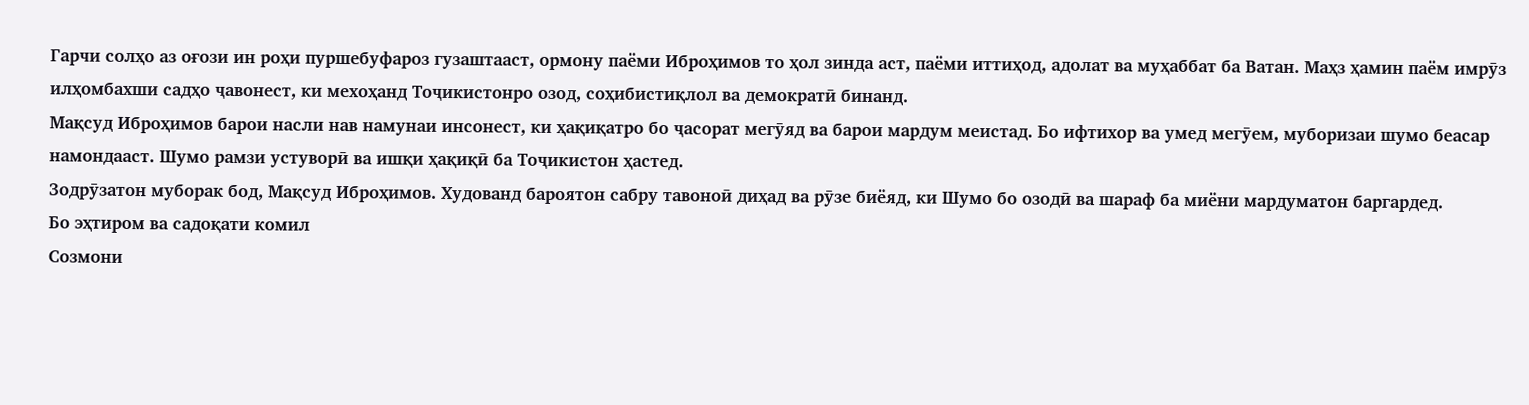Гарчи солҳо аз оғози ин роҳи пуршебуфароз гузаштааст, ормону паёми Иброҳимов то ҳол зинда аст, паёми иттиҳод, адолат ва муҳаббат ба Ватан. Маҳз ҳамин паём имрӯз илҳомбахши садҳо ҷавонест, ки мехоҳанд Тоҷикистонро озод, соҳибистиқлол ва демократӣ бинанд.
Мақсуд Иброҳимов барои насли нав намунаи инсонест, ки ҳақиқатро бо ҷасорат мегӯяд ва барои мардум меистад. Бо ифтихор ва умед мегӯем, муборизаи шумо беасар намондааст. Шумо рамзи устуворӣ ва ишқи ҳақиқӣ ба Тоҷикистон ҳастед.
Зодрӯзатон муборак бод, Мақсуд Иброҳимов. Худованд бароятон сабру тавоноӣ диҳад ва рӯзе биёяд, ки Шумо бо озодӣ ва шараф ба миёни мардуматон баргардед.
Бо эҳтиром ва садоқати комил
Созмони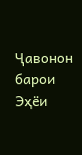Ҷавонон барои Эҳёи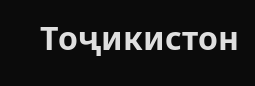Тоҷикистон